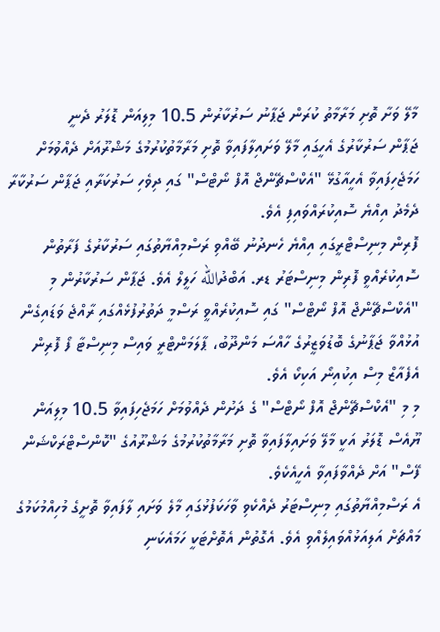މާލޭ ވަށާ ތޮށި މަރާމާތު ކުރަން ޖަޕާނު ސަރުކާރުން 10.5 މިލިއަން ޑޮލަރު ދެނީ
ޖަޕާން ސަރުކާރުގެ އެހީގައި މާލޭ ވަށައިލާފައިވާ ތޮށި މަރާމާތުކުރުމުގެ މަޝްރޫއަށް ދެއްވުމަށް ހަމަޖެހިފައިވާ އެހީއާގުޅޭ "އެކްސްޗޭންޖް އޮފް ނޯޓްސް" ގައި ދިވެހި ސަރުކަރާއި ޖަޕާން ސަރުކާރާ ދެމެދު އިއްޔެ ސޮއިކުރައްވައިފި އެވެ.
ފޮރިން މިނިސްޓްރީގައި އިއްޔެ ހެނދުނު ބޭއްވި ރަސްމިއްޔާތުގައި ސަރުކާރުގެ ފަރާތުން ސޮއިކުރެއްވީ ފޮރިން މިނިސްޓަރު ޑރ. އަބްދުالله ހަލީލް އެވެ. ޖަޕާން ސަރުކާރުން މި "އެކްސްޗޭންޖް އޮފް ނޯޓްސް" ގައި ސޮއިކުރެއްވީ ރަސްމީ ދަތުރުފުޅެއްގައި ރާއްޖެ ވަޑައިގެން އުޅުއްވާ ޖަޕާނުގެ ބޮޑުވަޒީރުގެ ހާއްސަ މަންދޫބު، ޕާލަމަންޓްރީ ވައިސް މިނިސްޓާ ފޯ ފޮރިން އެފެއާޒް މިސް އިކުއިނޯ އަކިކޯ އެވެ.
މި މި "އެކްސްޗޭންޖް އޮފް ނޯޓްސް" ގެ ދަށުން ދެއްވުމަށް ހަމަޖެހިފައިވާ 10.5 މިލިއަން ޔޫއެސް ޑޮލަރު އަކީ މާލޭ ވަށައިލާފައިވާ ތޮށި މަރާމާތުކުރުމުގެ މަޝްރޫއުގެ "ކޮންސްޓްރަކްޝަން ފޭސް" އަށް ދެއްވާފައިވާ އެހީއެކެވެ.
އެ ރަސްމިއްޔާތުގައި މިނިސްޓަރު ދެއްކެވި ވާހަކަފުޅުގައި މާލެ ވަށައި ލާފައިވާ ތޮށީގެ މުހިއްމުކަމުގެ މައްޗަށް އަލިއަޅުއްވައިލެއްވި އެވެ. އެގޮތުން އެތޮށްޓަކީ ހަމައެކަނި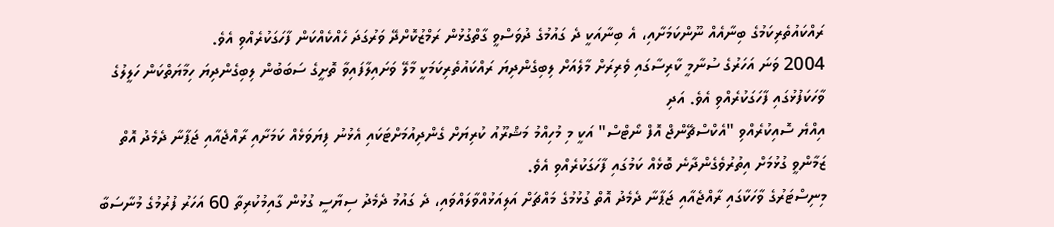ރައްކައުތެރިކަމުގެ ބިނާއެއް ނޫންކަމަށާއި، އެ ބިނާއަކީ ދެ ގައުމުގެ ދުވަސްވީ ގާތްގުޅުން ރަމްޒުކޮށްދޭ ވަރުގަދަ ހެއްކެއްކަން ފާހަގަކުރެއްވި އެވެ.
2004 ވަނަ އަހަރުގެ ސުނާމީ ކާރިސާގައި ވެރިރަށް މާލެއަށް ލިބިގެންދިޔަ ރައްކައުތެރިކަމަކީ މާލޭ ވަށައިލާފައިވާ ތޮށީގެ ސަބަބުން ލިބިގެންދިޔަ ހިމާޔަތްކަން ހަލީލުގެ ވާހަކަފުޅުގައި ފާހަގަކުރެއްވި އެވެ. އަދި
އިއްޔެ ސޮއިކުރެއްވި "އެކްސްޗޭންޖް އޮފް ނޯޓްސް" އަކީ މި މުހިއްމު މަޝްރޫއު ކުރިޔަށް ގެންދިއުމަށްޓަކައި އެޅުނު ފިޔަވަޅެއް ކަމަށާއި ރާއްޖެއާއި ޖަޕާނާ ދެމެދު އޮތް ޒަމާންވީ ގުޅުމަށް އިތުރުވެގެންދާނެ ބޮޅެއް ކަމުގައި ފާހަގަކުރެއްވި އެވެ.
މިނިސްޓަރުގެ ވާހަކާގައި ރާއްޖެއާއި ޖަޕާނާ ދެމެދު އޮތް ގުޅުމުގެ މައްޗަށް އަލިއަޅުއްވާލައްވައި، ދެ ގައުމު ދެމެދު ސިޔާސީ ގުޅުން ގާއިމުކުރިތާ 60 އަހަރު ފުރުމުގެ މުނާސަބާ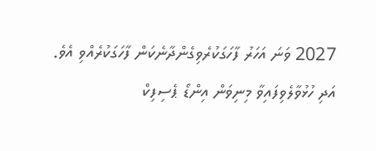2027 ވަނަ އަހަރު ފާހަގަކުރެވިގެންދާނެކަން ފާހަގަކުރެއްވި އެވެ.
އަދި ހުޅުވާލެވިފައިވާ މިނިވަން އިންޑޯ ޕެސިފިކް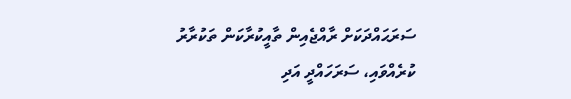ސަރަޙައްދަކަށް ރާއްޖެއިން ތާއީކުރާކަން ތަކުރާރު ކުރެއްވައި، ސަރަހައްދީ އަދި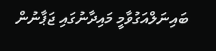ބައިނަލްއަގުވާމީ މައިދާނުގައި ޖަޕާނުން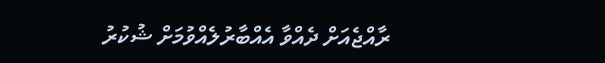ރާއްޖެއަށް ދެއްވާ އެއްބާރުލެއްވުމަށް ޝުކުރު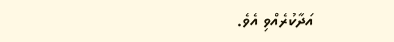އަދާކުރެއްވި އެވެ.